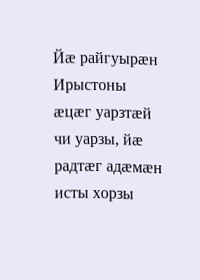Йæ райгуырæн Ирыстоны æцæг уарзтæй чи уарзы, йæ радтæг адæмæн исты хорзы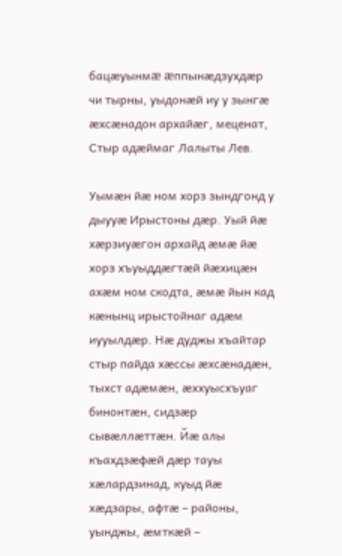бацæуынмæ æппынæдзухдæр чи тырны, уыдонæй иу у зынгæ æхсæнадон архайæг, меценат, Стыр адæймаг Лалыты Лев.

Уымæн йæ ном хорз зындгонд у дыууæ Ирыстоны дæр. Уый йæ хæрзиуæгон архайд æмæ йæ хорз хъуыддæгтæй йæхицæн ахæм ном скодта, æмæ йын кад кæнынц ирыстойнаг адæм иууылдæр. Нæ дуджы хъайтар стыр пайда хæссы æхсæнадæн, тыхст адæмæн, æххуысхъуаг бинонтæн, сидзæр сывæллæттæн. Йæ алы къахдзæфæй дæр тауы хæлардзинад, куыд йæ хæдзары, афтæ – районы, уынджы, æмткæй –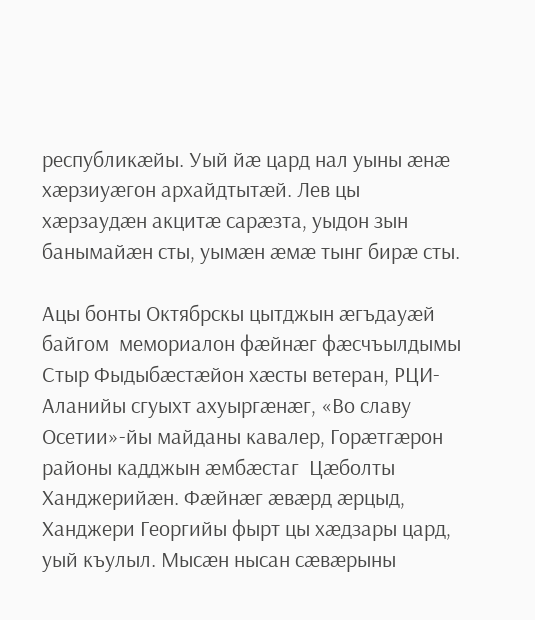республикæйы. Уый йæ цард нал уыны æнæ хæрзиуæгон архайдтытæй. Лев цы хæрзаудæн акцитæ сарæзта, уыдон зын банымайæн сты, уымæн æмæ тынг бирæ сты.

Ацы бонты Октябрскы цытджын æгъдауæй байгом  мемориалон фæйнæг фæсчъылдымы Стыр Фыдыбæстæйон хæсты ветеран, РЦИ-Аланийы сгуыхт ахуыргæнæг, «Во славу Осетии»-йы майданы кавалер, Горæтгæрон районы кадджын æмбæстаг  Цæболты Ханджерийæн. Фæйнæг æвæрд æрцыд, Ханджери Георгийы фырт цы хæдзары цард, уый къулыл. Мысæн нысан сæвæрыны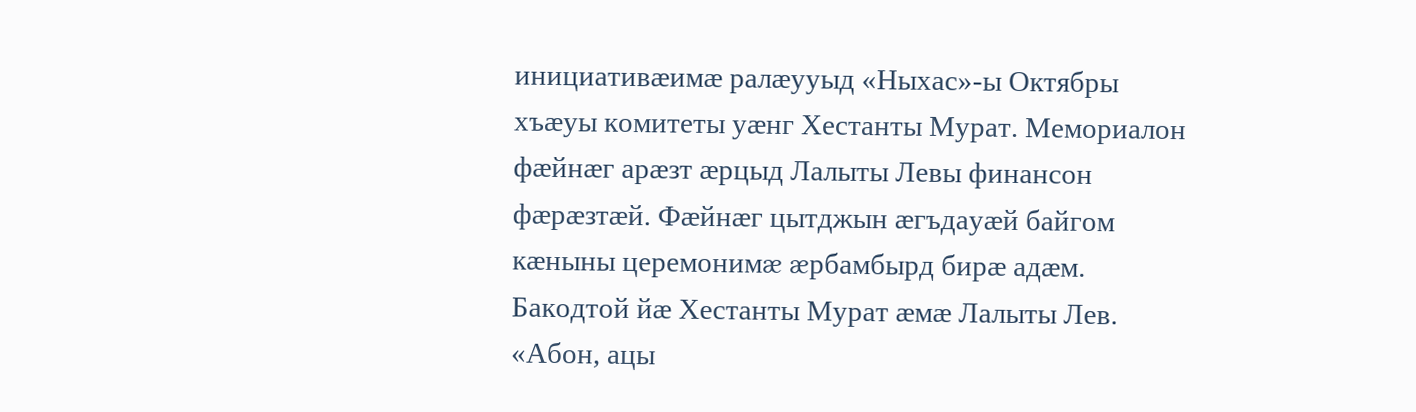инициативæимæ ралæууыд «Ныхас»-ы Октябры хъæуы комитеты уæнг Хестанты Мурат. Мемориалон фæйнæг арæзт æрцыд Лалыты Левы финансон фæрæзтæй. Фæйнæг цытджын æгъдауæй байгом кæныны церемонимæ æрбамбырд бирæ адæм. Бакодтой йæ Хестанты Мурат æмæ Лалыты Лев. «Абон, ацы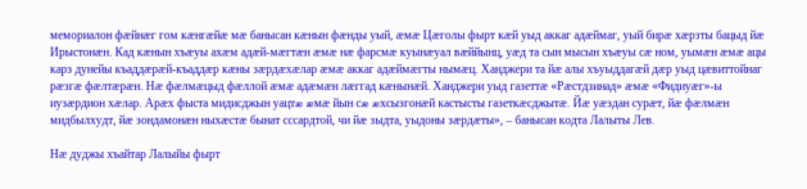мемориалон фæйнæг гом кæнгæйæ мæ банысан кæнын фæнды уый, æмæ Цæголы фырт кæй уыд аккаг адæймаг, уый бирæ хæрзты бацыд йæ Ирыстонæн. Кад кæнын хъæуы ахæм адæй-мæгтæн æмæ нæ фарсмæ куынæуал вæййынц, уæд та сын мысын хъæуы сæ ном, уымæн æмæ ацы карз дунейы къаддæрæй-къаддæр кæны зæрдæхæлар æмæ аккаг адæймæгты нымæц. Ханджери та йæ алы хъуыддагæй дæр уыд цæвиттойнаг рæзгæ фæлтæрæн. Нæ фæлмæцыд фæллой æмæ адæмæн лæггад кæнынæй. Ханджери уыд газеттæ «Рæстдзинад» æмæ «Фидиуæг»-ы иузæрдион хæлар. Арæх фыста мидисджын уацтæ æмæ йын сæ æхсызгонæй кастысты газеткæсджытæ. Йæ уæздан сурæт, йæ фæлмæн мидбылхудт, йæ зондамонæн ныхæстæ бынат сссардтой, чи йæ зыдта, уыдоны зæрдæты», – банысан кодта Лалыты Лев.

Нæ дуджы хъайтар Лалыйы фырт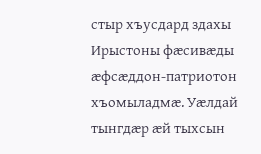стыр хъусдард здахы Ирыстоны фæсивæды æфсæддон-патриотон хъомыладмæ. Уæлдай тынгдæр æй тыхсын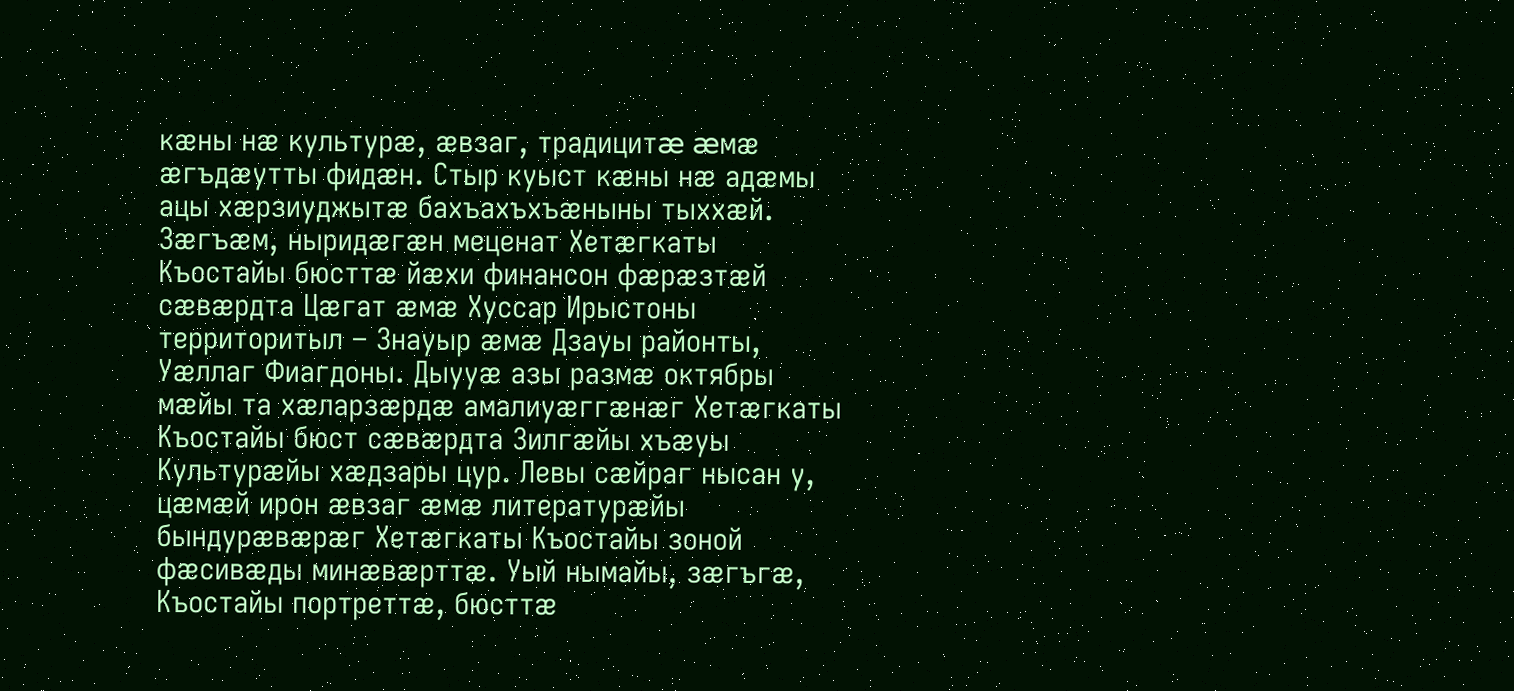кæны нæ культурæ, æвзаг, традицитæ æмæ æгъдæутты фидæн. Стыр куыст кæны нæ адæмы ацы хæрзиуджытæ бахъахъхъæныны тыххæй. Зæгъæм, ныридæгæн меценат Хетæгкаты Къостайы бюсттæ йæхи финансон фæрæзтæй сæвæрдта Цæгат æмæ Хуссар Ирыстоны территоритыл – Знауыр æмæ Дзауы районты, Уæллаг Фиагдоны. Дыууæ азы размæ октябры мæйы та хæларзæрдæ амалиуæггæнæг Хетæгкаты Къостайы бюст сæвæрдта Зилгæйы хъæуы Культурæйы хæдзары цур. Левы сæйраг нысан у, цæмæй ирон æвзаг æмæ литературæйы бындурæвæрæг Хетæгкаты Къостайы зоной фæсивæды минæвæрттæ. Уый нымайы, зæгъгæ, Къостайы портреттæ, бюсттæ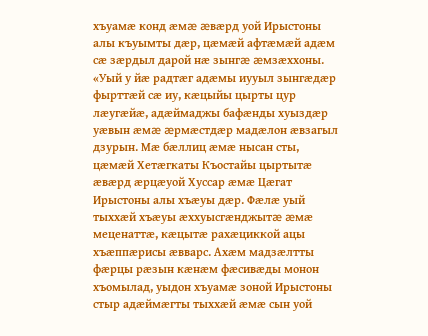хъуамæ конд æмæ æвæрд уой Ирыстоны алы къуымты дæр, цæмæй афтæмæй адæм сæ зæрдыл дарой нæ зынгæ æмзæххоны.   «Уый у йæ радтæг адæмы иууыл зынгæдæр фырттæй сæ иу, кæцыйы цырты цур лæугæйæ, адæймаджы бафæнды хуыздæр уæвын æмæ æрмæстдæр мадæлон æвзагыл дзурын. Мæ бæллиц æмæ нысан сты, цæмæй Хетæгкаты Къостайы цыртытæ æвæрд æрцæуой Хуссар æмæ Цæгат Ирыстоны алы хъæуы дæр. Фæлæ уый тыххæй хъæуы æххуысгæнджытæ æмæ меценаттæ, кæцытæ рахæциккой ацы хъæппæрисы æвварс. Ахæм мадзæлтты фæрцы рæзын кæнæм фæсивæды монон хъомылад, уыдон хъуамæ зоной Ирыстоны стыр адæймæгты тыххæй æмæ сын уой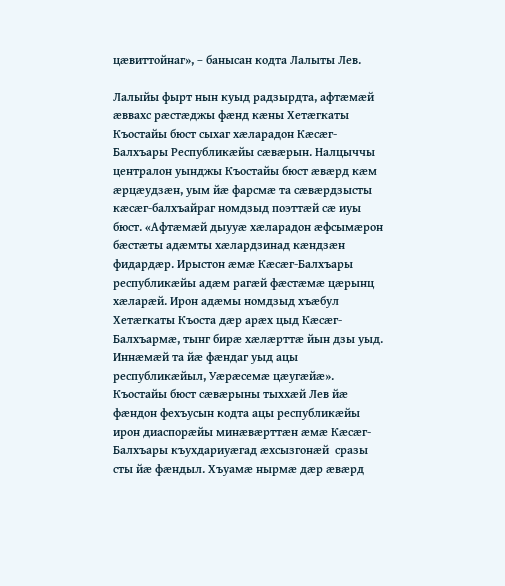цæвиттойнаг», – банысан кодта Лалыты Лев.

Лалыйы фырт нын куыд радзырдта, афтæмæй æввахс рæстæджы фæнд кæны Хетæгкаты Къостайы бюст сыхаг хæларадон Кæсæг-Балхъары Республикæйы сæвæрын. Налцыччы централон уынджы Къостайы бюст æвæрд кæм æрцæудзæн, уым йæ фарсмæ та сæвæрдзысты кæсæг-балхъайраг номдзыд поэттæй сæ иуы бюст. «Афтæмæй дыууæ хæларадон æфсымæрон бæстæты адæмты хæлардзинад кæндзæн фидардæр. Ирыстон æмæ Кæсæг-Балхъары республикæйы адæм рагæй фæстæмæ цæрынц хæларæй. Ирон адæмы номдзыд хъæбул Хетæгкаты Къоста дæр арæх цыд Кæсæг-Балхъармæ, тынг бирæ хæлæрттæ йын дзы уыд. Иннæмæй та йæ фæндаг уыд ацы республикæйыл, Уæрæсемæ цæугæйæ». Къостайы бюст сæвæрыны тыххæй Лев йæ фæндон фехъусын кодта ацы республикæйы ирон диаспорæйы минæвæрттæн æмæ Кæсæг-Балхъары къухдариуæгад æхсызгонæй  сразы сты йæ фæндыл. Хъуамæ нырмæ дæр æвæрд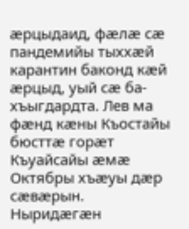æрцыдаид, фæлæ сæ пандемийы тыххæй карантин баконд кæй æрцыд, уый сæ ба-хъыгдардта. Лев ма фæнд кæны Къостайы бюсттæ горæт Къуайсайы æмæ Октябры хъæуы дæр сæвæрын. Ныридæгæн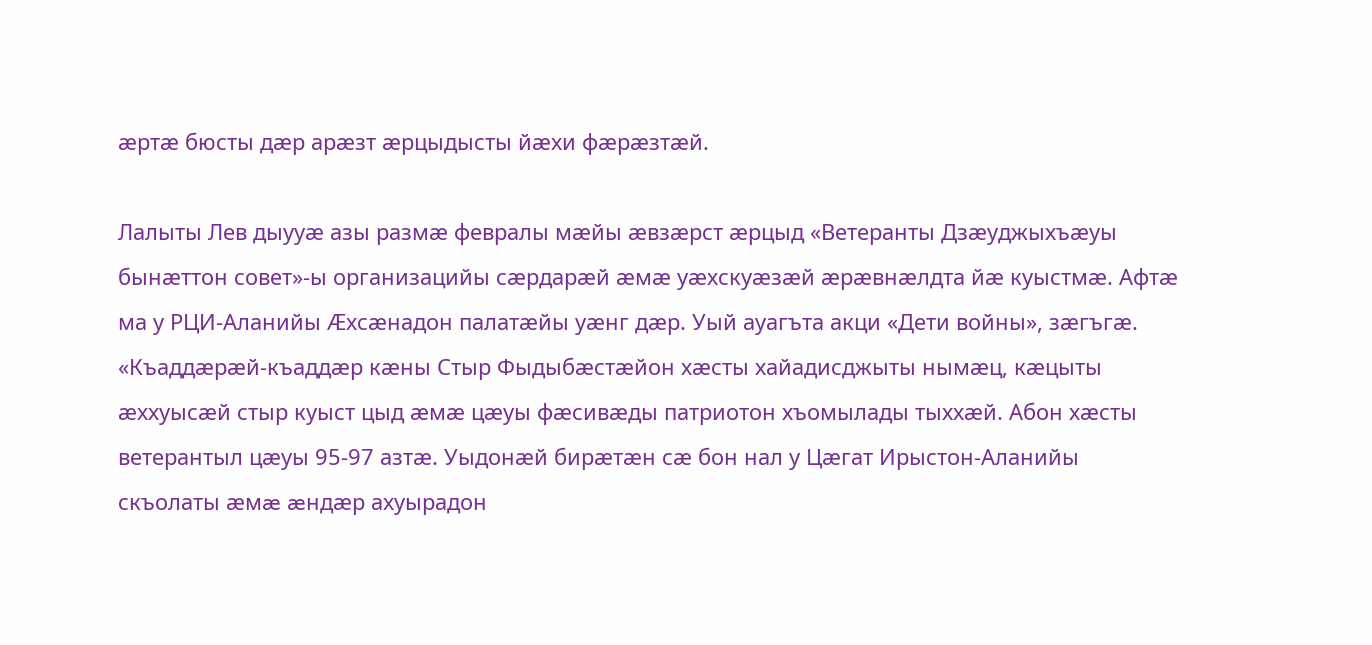æртæ бюсты дæр арæзт æрцыдысты йæхи фæрæзтæй.

Лалыты Лев дыууæ азы размæ февралы мæйы æвзæрст æрцыд «Ветеранты Дзæуджыхъæуы бынæттон совет»-ы организацийы сæрдарæй æмæ уæхскуæзæй æрæвнæлдта йæ куыстмæ. Афтæ ма у РЦИ-Аланийы Æхсæнадон палатæйы уæнг дæр. Уый ауагъта акци «Дети войны», зæгъгæ. «Къаддæрæй-къаддæр кæны Стыр Фыдыбæстæйон хæсты хайадисджыты нымæц, кæцыты æххуысæй стыр куыст цыд æмæ цæуы фæсивæды патриотон хъомылады тыххæй. Абон хæсты ветерантыл цæуы 95-97 азтæ. Уыдонæй бирæтæн сæ бон нал у Цæгат Ирыстон-Аланийы скъолаты æмæ æндæр ахуырадон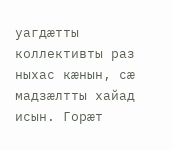уагдæтты коллективты раз ныхас кæнын, сæ мадзæлтты хайад исын. Горæт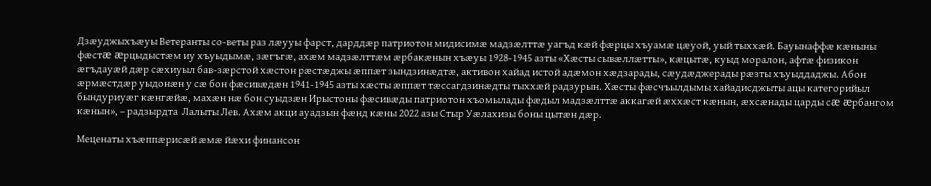Дзæуджыхъæуы Ветеранты со-веты раз лæууы фарст, дарддæр патриотон мидисимæ мадзæлттæ уагъд кæй фæрцы хъуамæ цæуой, уый тыххæй. Бауынаффæ кæныны фæстæ æрцыдыстæм иу хъуыдымæ, зæгъгæ, ахæм мадзæлттæм æрбакæнын хъæуы 1928-1945 азты «Хæсты сывæллæтты», кæцытæ, куыд моралон, афтæ физикон æгъдауæй дæр сæхиуыл бав-зæрстой хæстон рæстæджы æппæт зындзинæдтæ, активон хайад истой адæмон хæдзарады, сæудæджерады рæзты хъуыддаджы. Абон æрмæстдæр уыдонæн у сæ бон фæсивæдæн 1941-1945 азты хæсты æппæт тæссагдзинæдты тыххæй радзурын. Хæсты фæсчъылдымы хайадисджыты ацы категорийыл бындуриуæг кæнгæйæ, махæн нæ бон суыдзæн Ирыстоны фæсивæды патриотон хъомылады фæдыл мадзæлттæ аккагæй æххæст кæнын, æхсæнады царды сæ æрбангом кæнын», – радзырдта  Лалыты Лев. Ахæм акци ауадзын фæнд кæны 2022 азы Стыр Уæлахизы боны цытæн дæр.

Меценаты хъæппæрисæй æмæ йæхи финансон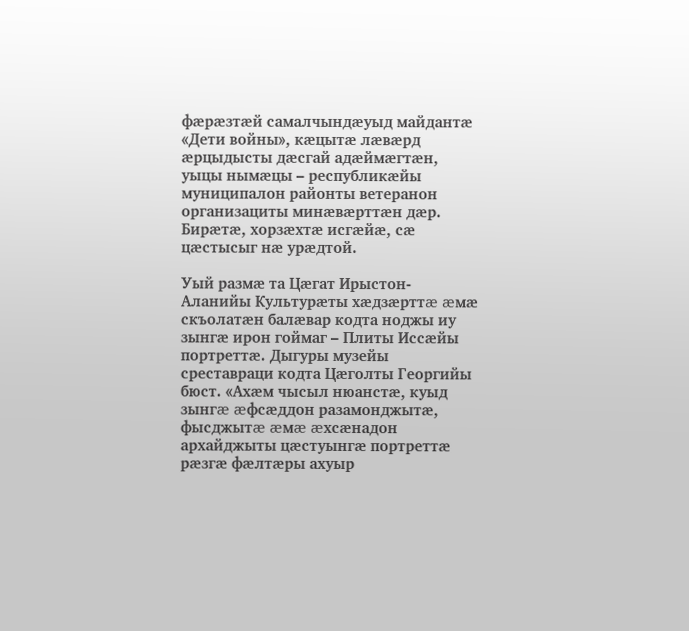фæрæзтæй самалчындæуыд майдантæ «Дети войны», кæцытæ лæвæрд æрцыдысты дæсгай адæймæгтæн, уыцы нымæцы – республикæйы муниципалон районты ветеранон организациты минæвæрттæн дæр. Бирæтæ, хорзæхтæ исгæйæ, сæ цæстысыг нæ урæдтой.

Уый размæ та Цæгат Ирыстон-Аланийы Культурæты хæдзæрттæ æмæ скъолатæн балæвар кодта ноджы иу зынгæ ирон гоймаг – Плиты Иссæйы портреттæ. Дыгуры музейы среставраци кодта Цæголты Георгийы бюст. «Ахæм чысыл нюанстæ, куыд зынгæ æфсæддон разамонджытæ, фысджытæ æмæ æхсæнадон архайджыты цæстуынгæ портреттæ рæзгæ фæлтæры ахуыр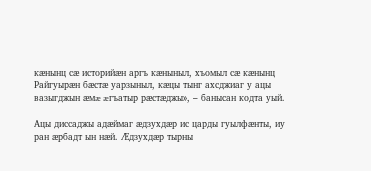кæнынц сæ историйæн аргъ кæныныл, хъомыл сæ кæнынц Райгуырæн бæстæ уарзыныл, кæцы тынг ахсджиаг у ацы вазыгджын æмæ æгъатыр рæстæджы», – банысан кодта уый.

Ацы диссаджы адæймаг æдзухдæр ис царды гуылфæнты, иу ран æрбадт ын нæй. Æдзухдæр тырны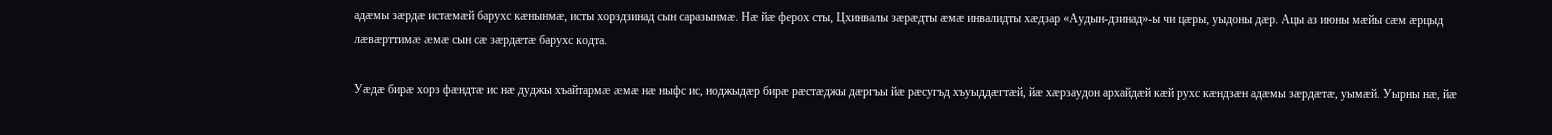адæмы зæрдæ истæмæй барухс кæнынмæ, исты хорздзинад сын саразынмæ. Нæ йæ ферох сты, Цхинвалы зæрæдты æмæ инвалидты хæдзар «Аудын-дзинад»-ы чи цæры, уыдоны дæр. Ацы аз июны мæйы сæм æрцыд лæвæрттимæ æмæ сын сæ зæрдæтæ барухс кодта.

Уæдæ бирæ хорз фæндтæ ис нæ дуджы хъайтармæ æмæ нæ ныфс ис, ноджыдæр бирæ рæстæджы дæргъы йæ рæсугъд хъуыддæгтæй, йæ хæрзаудон архайдæй кæй рухс кæндзæн адæмы зæрдæтæ, уымæй. Уырны нæ, йæ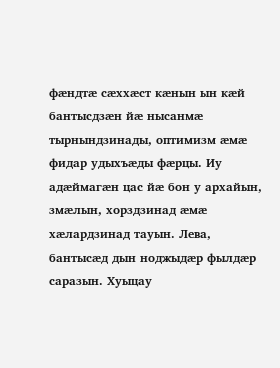фæндтæ сæххæст кæнын ын кæй бантысдзæн йæ нысанмæ тырнындзинады, оптимизм æмæ фидар удыхъæды фæрцы. Иу адæймагæн цас йæ бон у архайын, змæлын, хорздзинад æмæ хæлардзинад тауын. Лева, бантысæд дын ноджыдæр фылдæр саразын. Хуыцау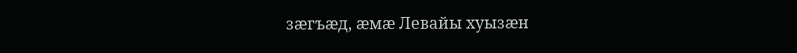зæгъæд, æмæ Левайы хуызæн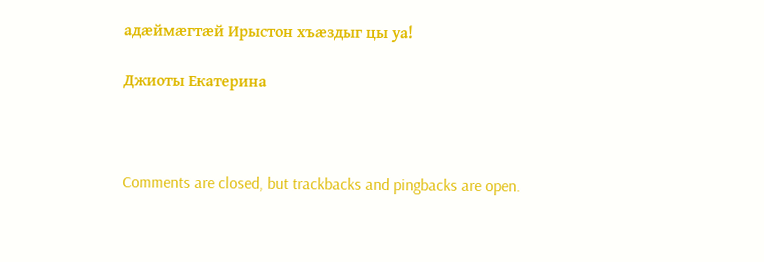адæймæгтæй Ирыстон хъæздыг цы уа!

Джиоты Екатерина



Comments are closed, but trackbacks and pingbacks are open.